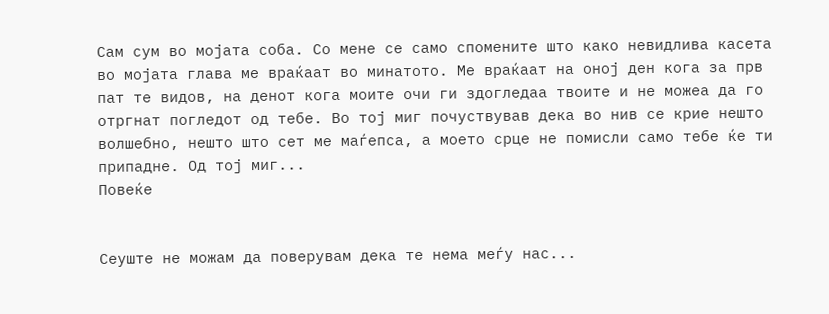Сам сум во мојата соба. Со мене се само спомените што како невидлива касета во мојата глава ме враќаат во минатото. Ме враќаат на оној ден кога за прв пат те видов, на денот кога моите очи ги здогледаа твоите и не можеа да го отргнат погледот од тебе. Во тој миг почуствував дека во нив се крие нешто волшебно, нешто што сет ме маѓепса, а моето срце не помисли само тебе ќе ти припадне. Од тој миг...
Повеќе


Сeуште не можам да поверувам дека те нема меѓу нас...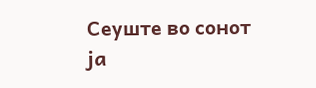Сеуште во сонот ја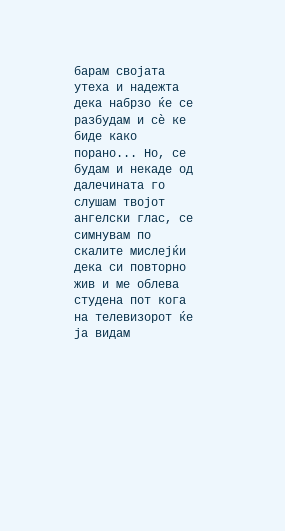барам својата утеха и надежта дека набрзо ќе се разбудам и сè ке биде како порано... Но, се будам и некаде од далечината го слушам твојот ангелски глас, се симнувам по скалите мислејќи дека си повторно жив и ме облева студена пот кога на телевизорот ќе ја видам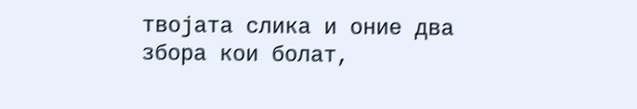твојата слика и оние два збора кои болат,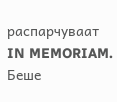распарчуваат IN MEMORIAM. Беше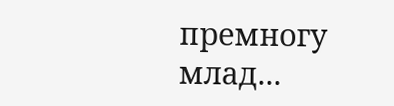премногу млад...